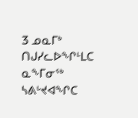3 ᓄᓇᒥᒃ ᑎᒍᓯᓚᐅᖏᒻᒪᑕ ᓇᖕᒥᓂᖅ ᓴᕕᒡᔪᐊᖏᑕ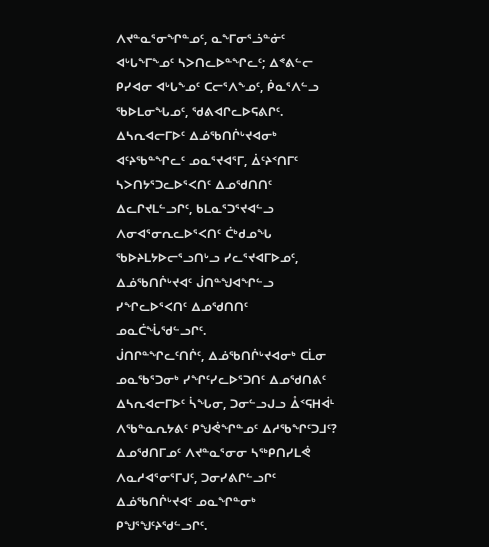ᐱᔪᓐᓇᕐᓂᖏᓐᓄᑦ, ᓇᖕᒥᓂᕐᓘᓐᓃᑦ ᐊᒡᒐᖕᒥᖕᓄᑦ ᓴᐳᑎᓚᐅᓐᖏᓚᑦ; ᐃᕝᕕᓪᓕ ᑭᓯᐊᓂ ᐊᒡᒐᖕᓄᑦ ᑕᓕᕐᐱᖕᓄᑦ, ᑮᓇᕐᐱᓪᓗ ᖃᐅᒪᓂᖓᓄᑦ, ᖁᕕᐊᒋᓚᐅᕋᕕᒋᑦ.
ᐃᓴᕆᐊᓕᒥᐅᑦ ᐃᓅᖃᑎᒌᒡᔪᐊᓂᒃ ᐊᑦᔨᖃᓐᖏᓚᑦ ᓄᓇᕐᔪᐊᕐᒥ, ᐄᑦᔨᑉᑎᒥᑦ ᓴᐳᑎᔭᕐᑐᓚᐅᕐᐸᑎᑦ ᐃᓄᖁᑎᑎᑦ ᐃᓚᒋᔪᒪᓪᓗᒋᑦ, ᑲᒪᓇᕐᑐᕐᔪᐊᓪᓗ ᐱᓂᐊᕐᓂᕆᓚᐅᕐᐸᑎᑦ ᑖᒃᑯᓄᖓ ᖃᐅᔨᒪᔭᐅᓕᕐᓗᑎᒡᓗ ᓯᓚᕐᔪᐊᒥᐅᓄᑦ, ᐃᓅᖃᑎᒌᒡᔪᐊᑦ ᒎᑎᓐᖑᐊᖏᓪᓗ ᓯᖏᓚᐅᕐᐸᑎᑦ ᐃᓄᖁᑎᑎᑦ ᓄᓇᑖᖔᖁᓪᓗᒋᑦ.
ᒎᑎᒋᓐᖏᓚᑦᑎᒌᑦ, ᐃᓅᖃᑎᒌᒡᔪᐊᓂᒃ ᑕᒫᓂ ᓄᓇᖃᕐᑐᓂᒃ ᓯᖏᑦᓯᓚᐅᕐᑐᑎᑦ ᐃᓄᖁᑎᕕᑦ ᐃᓴᕆᐊᓕᒥᐅᑦ ᓵᖓᓂ, ᑐᓂᓪᓗᒍᓗ ᐂᑉᕋᕼᐋᒻ ᐱᖃᓐᓇᕆᔭᕕᑦ ᑭᖑᕚᖏᓐᓄᑦ ᐃᓱᖃᖏᑦᑐᒧᑦ?
ᐃᓄᖁᑎᒥᓄᑦ ᐱᔪᓐᓇᕐᓂᓂ ᓴᖅᑭᑎᓯᒪᕚ ᐱᓇᓱᐊᕐᓂᕐᒥᒍᑦ, ᑐᓂᓯᕕᒋᓪᓗᒋᑦ ᐃᓅᖃᑎᒌᒡᔪᐊᑦ ᓄᓇᖏᓐᓂᒃ ᑭᖑᕐᖑᑦᔨᖁᓪᓗᒋᑦ.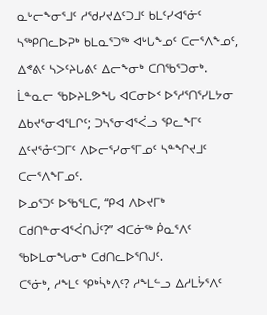ᓇᒡᓕᖕᓂᕐᒧᑦ ᓱᖁᓯᔪᐃᑦᑐᒧᑦ ᑲᒪᑦᓯᐊᕐᓃᑦ ᓴᖅᑭᑎᓚᐅᕈᒃ ᑲᒪᓇᕐᑐᖅ ᐊᒡᒐᖕᓄᑦ ᑕᓕᕐᐱᖕᓄᑦ, ᐃᕝᕕᑦ ᓴᐳᑦᔨᒐᕕᑦ ᐃᓕᖕᓂᒃ ᑕᑎᖃᕐᑐᓂᒃ.
ᒫᓐᓇᓕ ᖃᐅᔨᒪᕗᖓ ᐊᑕᓂᐅᑉ ᐅᕐᓱᕐᑎᕐᓯᒪᔭᓂ ᐃᑲᔪᕐᓂᐊᕐᒪᒋᑦ; ᑐᓴᕐᓂᐊᕐᐹᓗ ᕿᓚᖕᒥᑦ ᐃᑦᔪᕐᓁᑦᑐᒥᑦ ᐱᐅᓕᕐᓯᓂᕐᒥᓄᑦ ᓴᓐᖏᔪᒧᑦ ᑕᓕᕐᐱᖕᒥᓄᑦ.
ᐅᓄᕐᑐᑦ ᐅᖃᕐᒪᑕ, “ᑭᐊ ᐱᐅᔪᒥᒃ ᑕᑯᑎᓐᓂᐊᕐᐹᑎᒎᑦ?” ᐊᑕᓃᖅ ᑮᓇᕐᐱᑦ ᖃᐅᒪᓂᖓᓂᒃ ᑕᑯᑎᓚᐅᕐᑎᒍᑦ.
ᑕᕐᓃᒃ, ᓱᖕᒪᑦ ᕿᒃᓵᒃᐱᑦ? ᓱᖕᒪᓪᓗ ᐃᓱᒪᔮᕐᐱᑦ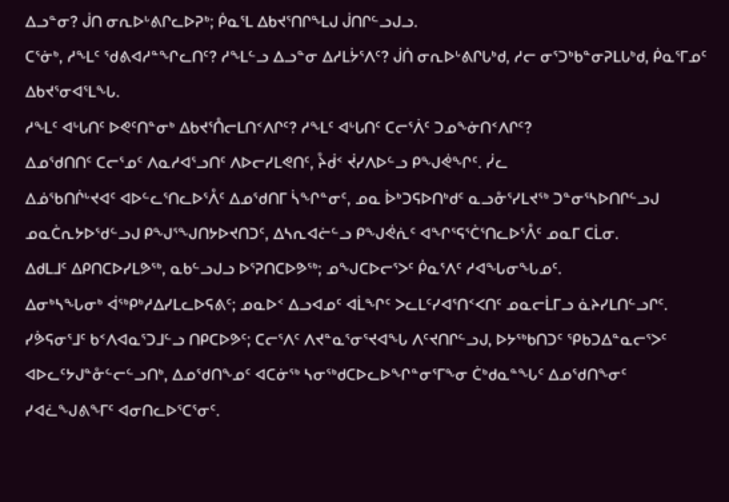ᐃᓗᓐᓂ? ᒎᑎ ᓂᕆᐅᒡᕕᒋᓚᐅᕈᒃ; ᑮᓇᕐᒪ ᐃᑲᔪᕐᑎᒋᖕᒪᒍ ᒎᑎᒋᓪᓗᒍᓗ.
ᑕᕐᓃᒃ, ᓱᖕᒪᑦ ᖁᕕᐊᓱᓐᖏᓚᑎᑦ? ᓱᖕᒪᓪᓗ ᐃᓗᓐᓂ ᐃᓱᒪᔮᕐᐱᑦ? ᒎᑏ ᓂᕆᐅᒡᕕᒋᒐᒃᑯ, ᓱᓕ ᓂᕐᑐᒃᑲᓐᓂᕈᒪᒐᒃᑯ, ᑮᓇᕐᒥᓄᑦ ᐃᑲᔪᕐᓂᐊᕐᒪᖓ.
ᓱᖕᒪᑦ ᐊᒡᒐᑎᑦ ᐅᕙᑦᑎᓐᓂᒃ ᐃᑲᔪᕐᑍᓕᒪᑎᑉᐱᒋᑦ? ᓱᖕᒪᑦ ᐊᒡᒐᑎᑦ ᑕᓕᕐᐲᑦ ᑐᓄᖕᓃᑎᑉᐱᒋᑦ?
ᐃᓄᖁᑎᑎᑦ ᑕᓕᕐᓄᑦ ᐱᓇᓱᐊᕐᓗᑎᑦ ᐱᐅᓕᓯᒪᕙᑎᑦ, ᔧᑰᑉ ᔫᓯᐱᐅᓪᓗ ᑭᖑᕚᖏᑦ. ᓰᓚ
ᐃᓅᖃᑎᒌᒡᔪᐊᑦ ᐊᐅᓪᓚᕐᑎᓚᐅᕐᐰᑦ ᐃᓄᖁᑎᒥ ᓵᖏᓐᓂᑦ, ᓄᓇ ᐆᒃᑐᕋᐅᑎᒃᑯᑦ ᓇᓗᓁᕐᓯᒪᔪᖅ ᑐᓐᓂᕐᓴᐅᑎᒋᓪᓗᒍ ᓄᓇᑖᕆᔭᐅᖁᓪᓗᒍ ᑭᖑᕐᖑᑎᔭᐅᔪᑎᑐᑦ, ᐃᓴᕆᐊᓖᓪᓗ ᑭᖑᕚᕇᑦ ᐊᖏᕐᕋᕐᑖᕐᑎᓚᐅᕐᐰᑦ ᓄᓇᒥ ᑕᒫᓂ.
ᐃᑯᒪᒧᑦ ᐃᑭᑎᑕᐅᓯᒪᕗᖅ, ᓇᑲᓪᓗᒍᓗ ᐅᕐᕈᑎᑕᐅᕗᖅ; ᓄᖑᑕᐅᓕᕐᐳᑦ ᑮᓇᕐᐱᑦ ᓱᐊᖓᓂᖓᓄᑦ.
ᐃᓂᒃᓴᖓᓂᒃ ᐋᖅᑭᒃᓱᐃᓯᒪᓚᐅᕋᕕᑦ; ᓄᓇᐅᑉ ᐃᓗᐊᓄᑦ ᐊᒫᖏᑦ ᐳᓚᒪᑦᓯᐊᕐᑎᑉᐸᑎᑦ ᓄᓇᓕᒫᒥᓗ ᓈᔨᓯᒪᑎᓪᓗᒋᑦ.
ᓯᕘᕋᓂᕐᒧᑦ ᑲᑉᐱᐊᓇᕐᑐᒧᓪᓗ ᑎᑭᑕᐅᕗᑦ; ᑕᓕᕐᐱᑦ ᐱᔪᓐᓇᕐᓂᕐᔪᐊᖓ ᐱᑦᔪᑎᒋᓪᓗᒍ, ᐅᔭᖅᑲᑎᑐᑦ ᕿᑲᑐᐃᓐᓇᓕᕐᐳᑦ ᐊᐅᓚᑦᔭᒍᓐᓁᓪᓕᓪᓗᑎᒃ, ᐃᓄᖁᑎᖕᓄᑦ ᐊᑕᓃᖅ ᓴᓂᖅᑯᑕᐅᓚᐅᖏᓐᓂᕐᒥᖕᓂ ᑖᒃᑯᓇᓐᖓᑦ ᐃᓄᖁᑎᖕᓂᑦ ᓯᐊᓛᖑᕕᖕᒥᑦ ᐊᓂᑎᓚᐅᕐᑕᕐᓂᑦ.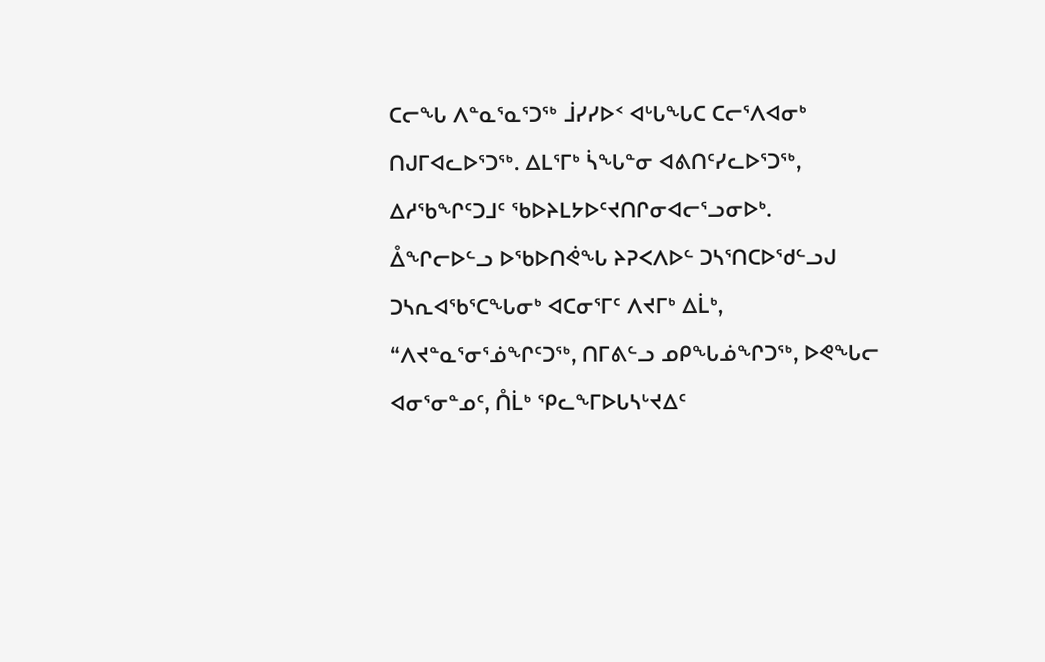ᑕᓕᖓ ᐱᓐᓇᕐᓇᕐᑐᖅ ᒨᓯᓯᐅᑉ ᐊᒡᒐᖓᑕ ᑕᓕᕐᐱᐊᓂᒃ ᑎᒍᒥᐊᓚᐅᕐᑐᖅ. ᐃᒪᕐᒥᒃ ᓵᖓᓐᓂ ᐊᕕᑎᑦᓯᓚᐅᕐᑐᖅ, ᐃᓱᖃᖏᑦᑐᒧᑦ ᖃᐅᔨᒪᔭᐅᑦᔪᑎᒋᓂᐊᓕᕐᓗᓂᐅᒃ.
ᐂᖏᓕᐅᓪᓗ ᐅᖃᐅᑎᕚᖓ ᔨᕈᐸᐱᐅᓪ ᑐᓴᕐᑎᑕᐅᖁᓪᓗᒍ ᑐᓴᕆᐊᖃᕐᑕᖓᓂᒃ ᐊᑕᓂᕐᒥᑦ ᐱᔪᒥᒃ ᐃᒫᒃ, “ᐱᔪᓐᓇᕐᓂᕐᓅᖏᑦᑐᖅ, ᑎᒥᕕᓪᓗ ᓄᑭᖓᓅᖏᑐᖅ, ᐅᕙᖓᓕ ᐊᓂᕐᓂᓐᓄᑦ, ᑍᒫᒃ ᕿᓚᖕᒥᐅᒐᓴᒡᔪᐃᑦ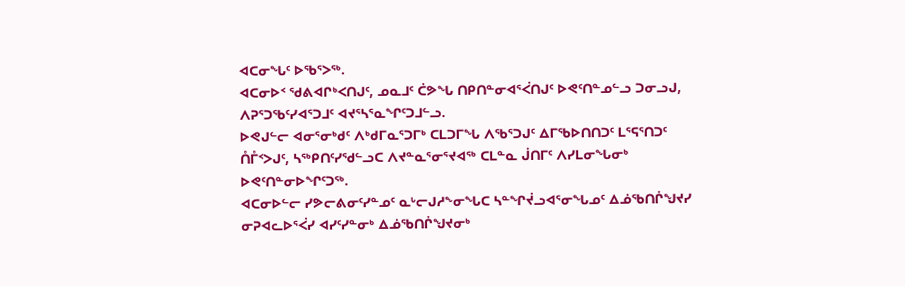ᐊᑕᓂᖓᑦ ᐅᖃᕐᐳᖅ.
ᐊᑕᓂᐅᑉ ᖁᕕᐊᒋᒃᐸᑎᒍᑦ, ᓄᓇᒧᑦ ᑖᕗᖓ ᑎᑭᑎᓐᓂᐊᕐᐹᑎᒍᑦ ᐅᕙᑦᑎᓐᓄᓪᓗ ᑐᓂᓗᒍ, ᐱᕈᕐᑐᖃᑦᓯᐊᕐᑐᒧᑦ ᐊᔪᕐᓴᕐᓇᖏᑦᑐᒧᓪᓗ.
ᐅᕙᒍᓪᓕ ᐊᓂᕐᓂᒃᑯᑦ ᐱᒃᑯᒥᓇᕐᑐᒥᒃ ᑕᒪᑐᒥᖓ ᐱᖃᕐᑐᒍᑦ ᐃᒥᖃᐅᑎᑎᑐᑦ ᒪᕐᕋᕐᑎᑐᑦ ᑍᒤᑉᐳᒍᑦ, ᓴᖅᑭᑎᑦᓯᖁᓪᓗᑕ ᐱᔪᓐᓇᕐᓂᕐᔪᐊᖅ ᑕᒪᓐᓇ ᒎᑎᒥᑦ ᐱᓯᒪᓂᖓᓂᒃ ᐅᕙᑦᑎᓐᓂᐅᖏᑦᑐᖅ.
ᐊᑕᓂᐅᓪᓕ ᓯᕗᓕᕕᓂᑦᓯᓐᓄᑦ ᓇᒡᓕᒍᓱᖕᓂᖓᑕ ᓴᓐᖏᔫᓗᐊᕐᓂᖓᓄᑦ ᐃᓅᖃᑎᒌᖑᔪᓯ ᓂᕈᐊᓚᐅᕐᐹᓯ ᐊᓯᑦᓯᓐᓂᒃ ᐃᓅᖃᑎᒌᖑᔪᓂᒃ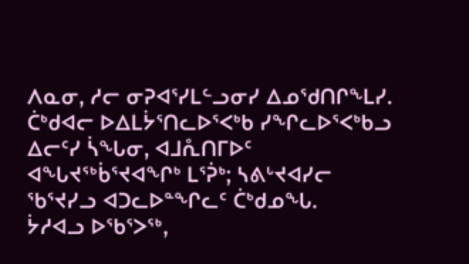ᐱᓇᓂ, ᓱᓕ ᓂᕈᐊᕐᓯᒪᓪᓗᓂᓯ ᐃᓄᖁᑎᒋᖕᒪᓯ.
ᑖᒃᑯᐊᓕ ᐅᐃᒪᔮᕐᑎᓚᐅᕐᐸᒃᑲ ᓯᖏᓚᐅᕐᐸᒃᑲᓗ ᐃᓕᑦᓯ ᓵᖓᓂ, ᐊᒧᕅᑎᒥᐅᑦ ᐊᖓᔪᖅᑳᕐᔪᐊᖏᒃ ᒪᕐᕉᒃ; ᓴᕕᒡᔪᐊᓯᓕ ᖃᕐᔪᓯᓗ ᐊᑐᓚᐅᓐᖏᓚᑦ ᑖᒃᑯᓄᖓ.
ᔮᓱᐊᓗ ᐅᖃᕐᐳᖅ,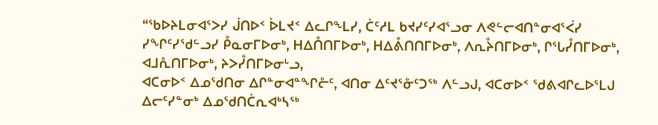“ᖃᐅᔨᒪᓂᐊᕐᐳᓯ ᒎᑎᐅᑉ ᐆᒪᔪᑉ ᐃᓚᒋᖕᒪᓯ, ᑖᑦᓱᒪ ᑲᔪᓯᑦᓯᐊᕐᓗᓂ ᐱᕙᓪᓕᐊᑎᓐᓂᐊᕐᐹᓯ ᓯᖏᑦᓯᖁᓪᓗᓯ ᑬᓇᓂᒥᐅᓂᒃ, ᕼᐃᑍᑎᒥᐅᓂᒃ, ᕼᐃᕔᑎᑎᒥᐅᓂᒃ, ᐱᕆᔧᑎᒥᐅᓂᒃ, ᒋᕐᒐᓮᑎᒥᐅᓂᒃ, ᐊᒧᕅᑎᒥᐅᓂᒃ, ᔨᐳᓮᑎᒥᐅᓂᒡᓗ,
ᐊᑕᓂᐅᑉ ᐃᓄᖁᑎᓂ ᐃᒋᓐᓂᐊᓐᖏᓔᑦ, ᐊᑎᓂ ᐃᑦᔪᕐᓁᑦᑐᖅ ᐱᓪᓗᒍ, ᐊᑕᓂᐅᑉ ᖁᕕᐊᒋᓚᐅᕐᒪᒍ ᐃᓕᑦᓯᓐᓂᒃ ᐃᓄᖁᑎᑖᕆᐊᒃᓴᖅ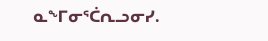ᓇᖕᒥᓂᕐᑖᕆᓗᓂᓯ.